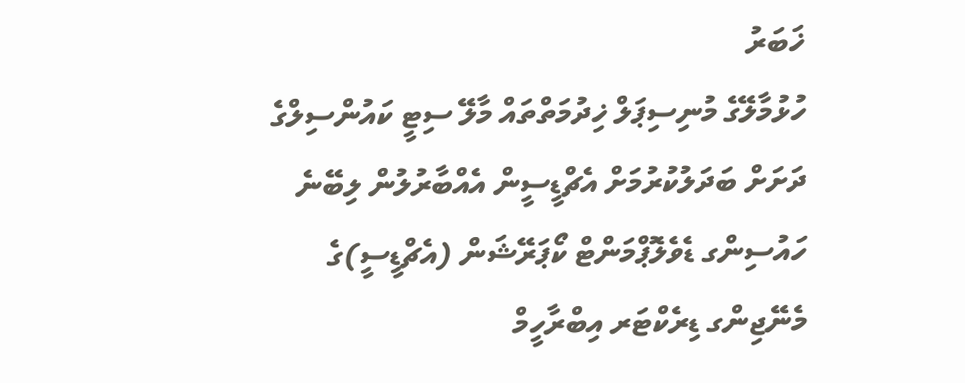ޚަބަރު
ހުޅުމާލޭގެ މުނިސިޕަލް ޚިދުމަތްތައް މާލޭ ސިޓީ ކައުންސިލްގެ ދަށަށް ބަދަލުކުރުމަށް އެޗްޑީސީން އެއްބާރުލުން ލިބޭނެ
ހައުސިންގ ޑެވެލޮޕްމަންޓް ކޯޕަރޭޝަން (އެޗްޑީސީ)ގެ މެނޭޖިންގ ޑިރެކްޓަރ އިބްރާހީމް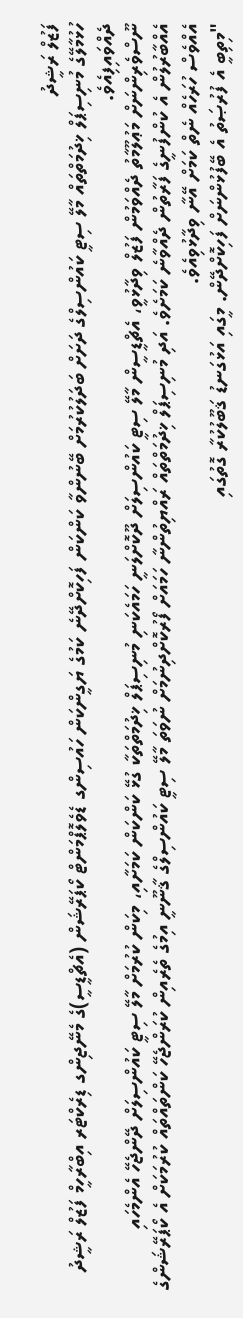ފަޒުލް ރަޝީދު
ހުޅުމާލޭގެ މުނިސިޕަލް ޚިދުމަތްތައް މާލޭ ސިޓީ ކައުންސިލްގެ ދަށަށް ބަދަލުކުރުމަށް ބޭނުންވާ ކަންކަން ފަހިކޮށްދޭނެ ކަމުގެ ޔަގީންކަން ހައުސިންގ ޑެވެލޮޕްމަންޓް ކޯޕަރޭޝަން (އެޗްޑީސީ)ގެ މެނޭޖިންގ ޑިރެކްޓަރ އިބްރާހީމް ފަޒުލް ރަޝީދު ދެއްވައިފިއެވެ.
ނޫސްވެރިންނަށް މަޢުލޫމާތު ދެއްވަމުން ފަޒުލް ވިދާޅުވީ، އެޗްޑީސީން މާލޭ ސިޓީ ކައުންސިލަށް ދޫކޮށްލަނީ ހަމައެކަނި މުނިސިޕަލް ޚިދުމަތްތަކާ ގުޅޭ ކަންކަން ކަމަށާއި، މިކަން ކުރުމަށް މާލޭ ސިޓީ ކައުންސިލަށް ދޭންޖެހޭ އެންމެހައި އެއްބާރުލުން އެ ކުންފުނީގެ ފަރާތުން ދެއްވާނެ ކަމަށެވެ. އަދި މުނިސިޕަލް ޚިދުމަތްތައް ރައްޔިތުންނާ ހަމައަށް ފޯރުކޮށްދިނުމަށް ނުވަތަ މާލޭ ސިޓީ ކައުންސިލްގެ ޤާނޫނީ އިމުގެ ތެރެއިން ކުރަންޖެހޭ ކަންތައްތައް ކުރުމަކަށް އެ ކޯޕަރޭޝަންގެ އެއްވެސް ހުރަހެއް ނެތް ކަމަށް އޭނާ ވިދާޅުވިއެވެ.
"މިތިބީ އެ ފުރުޞަތު އެ ބޭފުޅުންނަށް ފަހިކޮށްދޭން. މީގައި އަޅުގަނޑު ޤަބޫލުކުރާ ގޮތުގައި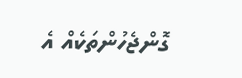ގޮންޖެހުންތަކެއް އެ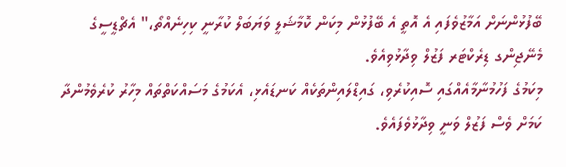ބޭފުޅުންނަށް އަމާޒުވެފައި އެ އޮތީ އެ ބޭފުޅުން މިކަން ކޮމާޝަލީ ވަޔަބަލް ކުރާނީ ކިހިނެއްތޯ،" އެޗްޑީސީގެ މެނޭޖިންގ ޑިރެކްޓަރ ފަޒުލް ވިދާޅުވިއެވެ.
މިކަމުގެ ފަހުމުނާމާއެއްގައި ސޮއިކުރެވި، ގައިޑްލައިންތަކެއް ކަނޑައެޅި، އެކަމުގެ މަސައްކަތްތައް މިހާރު ކުރެވެމުންދާ ކަމަށް ވެސް ފަޒުލް ވަނީ ވިދާޅުވެފައެވެ.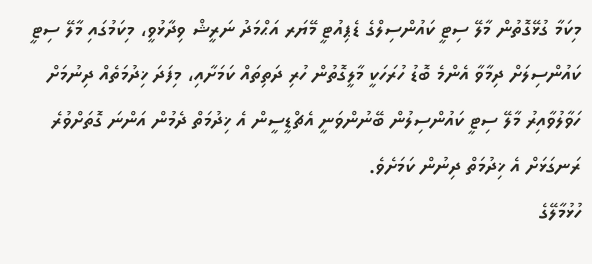މިކަމާ ގުޅޭގޮތުން މާލޭ ސިޓީ ކައުންސިލްގެ ޑެޕިއުޓީ މޭޔަރ އަޙްމަދު ނަރީޝް ވިދާޅުވީ، މިކަމުގައި މާލޭ ސިޓީ ކައުންސިލަށް ދިމާވާ އެންމެ ބޮޑު ހުރަހަކީ މާލީގޮތުން ހުރި ދަތިތައް ކަމަށާއި، މިފަދަ ޚިދުމަތެއް ދިނުމަށް ހަވާލުވާއިރު މާލޭ ސިޓީ ކައުންސިލުން ބޭނުންވަނީ އެޗްޑީސީން އެ ޚިދުމަތް ދެމުން އަންނަ ގޮތަށްވުރެ ރަނގަޅަށް އެ ޚިދުމަތް ދިނުން ކަމަށެވެ.
ހުޅުމާލޭގެ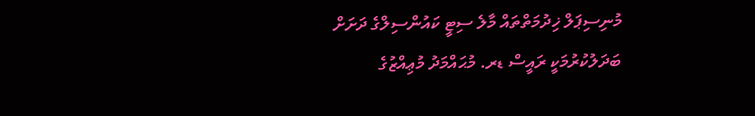މުނިސިޕަލް ޚިދުމަތްތައް މާލެ ސިޓީ ކައުންސިލްގެ ދަށަށް ބަދަލުކުރުމަކީ ރައީސް ޑރ. މުޙައްމަދު މުޢިއްޒުގެ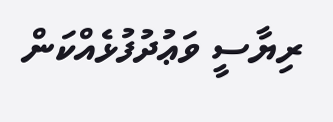ރިޔާސީ ވަޢުދުފުޅެއްކަން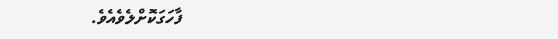ފާހަގަކޮށްލެވެއެވެ.